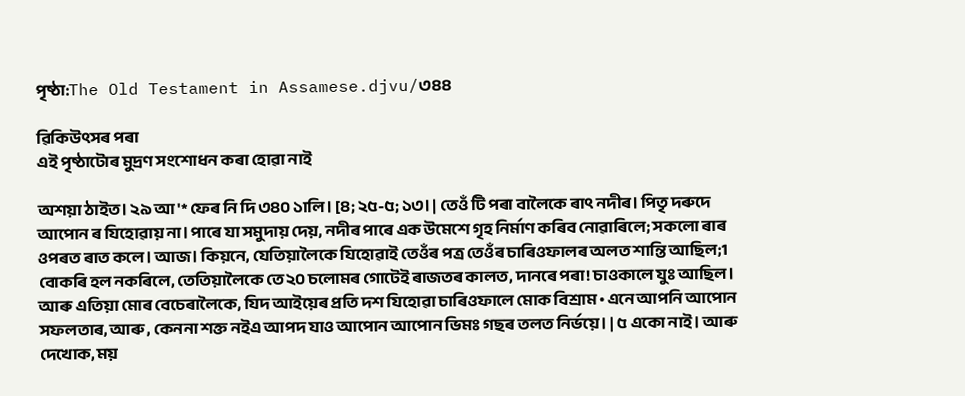পৃষ্ঠা:The Old Testament in Assamese.djvu/৩৪৪

ৱিকিউৎসৰ পৰা
এই পৃষ্ঠাটোৰ মুদ্ৰণ সংশোধন কৰা হোৱা নাই

অশয়া ঠাইত। ২৯ আ '* ফেৰ নি দি ৩৪০ ১ালি। [৪; ২৫-৫; ১৩। | তেওঁ টি পৰা বালৈকে ৰাৎ নদীৰ। পিতৃ দৰুদে আপোন ৰ যিহোৱায় না। পাৰে যা সমুদায় দেয়, নদীৰ পাৰে এক উমেশে গৃহ নিৰ্মাণ কৰিব নোৱাৰিলে; সকলো ৰাৰ ওপৰত ৰাত কলে। আজ। কিয়নে, যেতিয়ালৈকে যিহোৱাই তেওঁৰ পত্ৰ তেওঁৰ চাৰিওফালৰ অলত শান্তি আছিল;1 বোকৰি হল নকৰিলে, তেতিয়ালৈকে তে ২০ চলোমৰ গোটেই ৰাজতৰ কালত, দানৰে পৰা! চাওকালে যুঃ আছিল। আৰু এতিয়া মোৰ বেচেৰালৈকে, যিদ আইয়েৰ প্ৰতি দশ যিহোৱা চাৰিওফালে মোক বিশ্ৰাম • এনে আপনি আপোন সফলতাৰ, আৰু , কেননা শক্ত নইএ আপদ যাও আপোন আপোন ভিমঃ গছৰ তলত নিৰ্ভয়ে। | ৫ একো নাই। আৰু দেখোক, ময়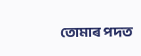তোমাৰ পদত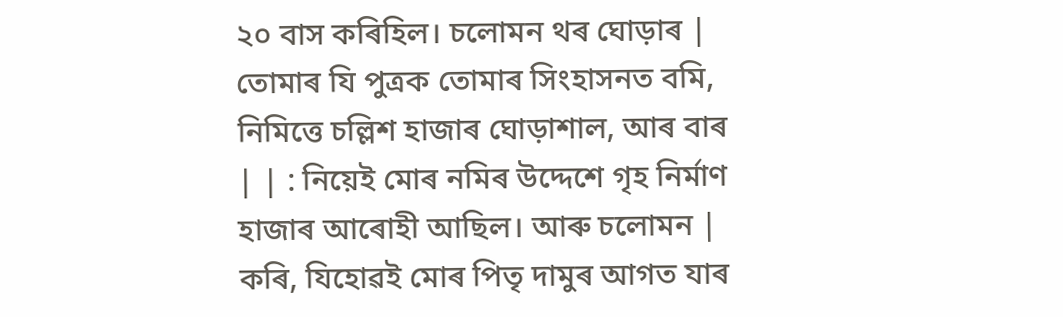২০ বাস কৰিহিল। চলোমন থৰ ঘোড়াৰ | তোমাৰ যি পুত্ৰক তোমাৰ সিংহাসনত বমি, নিমিত্তে চল্লিশ হাজাৰ ঘোড়াশাল, আৰ বাৰ | | : নিয়েই মোৰ নমিৰ উদ্দেশে গৃহ নিৰ্মাণ হাজাৰ আৰোহী আছিল। আৰু চলোমন | কৰি, যিহোৱই মোৰ পিতৃ দামুৰ আগত যাৰ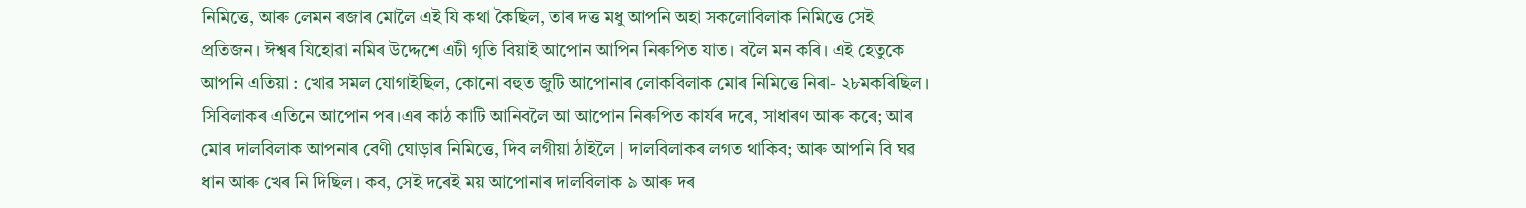নিমিত্তে, আৰু লেমন ৰজাৰ মোলৈ এই যি কথা কৈছিল, তাৰ দত্ত মধু আপনি অহা সকলোবিলাক নিমিত্তে সেই প্ৰতিজন। ঈশ্বৰ যিহোৱা নমিৰ উদ্দেশে এটী গৃতি বিয়াই আপোন আপিন নিৰুপিত যাত। বলৈ মন কৰি। এই হেতুকে আপনি এতিয়া : খোৱ সমল যোগাইছিল, কোনো বহুত জুটি আপোনাৰ লোকবিলাক মোৰ নিমিত্তে নিৰা- ২৮মকৰিছিল। সিবিলাকৰ এতিনে আপোন পৰ।এৰ কাঠ কাটি আনিবলৈ আ আপোন নিৰুপিত কাৰ্যৰ দৰে, সাধাৰণ আৰু কৰে; আৰ মোৰ দালবিলাক আপনাৰ বেণী ঘোড়াৰ নিমিত্তে, দিব লগীয়া ঠাইলৈ | দালবিলাকৰ লগত থাকিব; আৰু আপনি বি ঘৱ ধান আৰু খেৰ নি দিছিল। কব, সেই দৰেই ময় আপোনাৰ দালবিলাক ৯ আৰু দৰ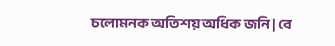চলোমনক অতিশয় অধিক জনি | বে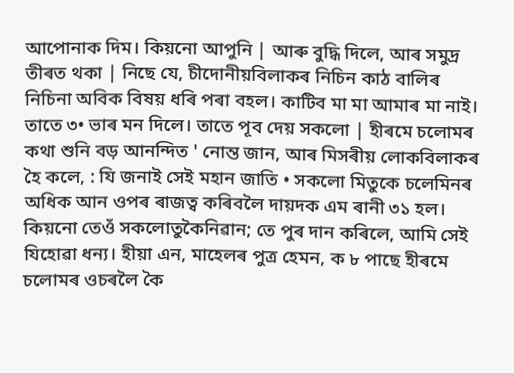আপোনাক দিম। কিয়নো আপুনি | আৰু বুদ্ধি দিলে, আৰ সমুদ্ৰ তীৰত থকা | নিছে যে, চীদোনীয়বিলাকৰ নিচিন কাঠ বালিৰ নিচিনা অবিক বিষয় ধৰি পৰা বহল। কাটিব মা মা আমাৰ মা নাই। তাতে ৩• ভাৰ মন দিলে। তাতে পূব দেয় সকলো | হীৰমে চলোমৰ কথা শুনি বড় আনন্দিত ' নোন্ত জান, আৰ মিসৰীয় লোকবিলাকৰ হৈ কলে, : যি জনাই সেই মহান জাতি • সকলো মিতুকে চলেমিনৰ অধিক আন ওপৰ ৰাজত্ব কৰিবলৈ দায়দক এম ৰানী ৩১ হল। কিয়নো তেওঁ সকলোতুকৈনিৱান; তে পুৰ দান কৰিলে, আমি সেই যিহোৱা ধন্য। হীয়া এন, মাহেলৰ পুত্ৰ হেমন, ক ৮ পাছে হীৰমে চলোমৰ ওচৰলৈ কৈ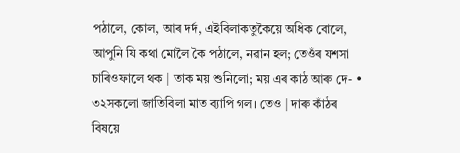পঠালে, কোল, আৰ দৰ্দ, এইবিলাকতুকৈয়ে অধিক বোলে, আপুনি যি কথা মোলৈ কৈ পঠালে, নৱান হল; তেওঁৰ যশসা চাৰিওফালে থক | তাক ময় শুনিলো; ময় এৰ কাঠ আৰু দে- • ৩২সকলো জাতিবিলা মাত ব্যাপি গল। তেও | দাৰু কাঁঠৰ বিষয়ে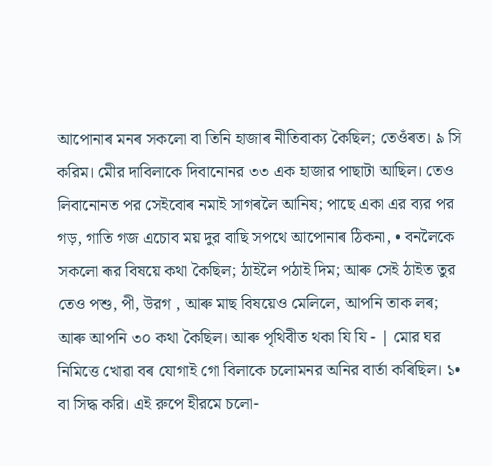আপোনাৰ মনৰ সকলো বা তিনি হাজাৰ নীতিবাক্য কৈছিল; তেওঁৰত। ৯ সি করিম। মেীর দাবিলাকে দিবানোনর ৩৩ এক হাজার পাছাটা আছিল। তেও লিবানোনত পর সেইবোৰ নমাই সাগৰলৈ আনিষ; পাছে একা এর ব্যর পর গড়, গাতি গজ এচোব ময় দুর বাছি সপথে আপোনাৰ ঠিকনা, • বনলৈকে সকলো ৰূর বিষয়ে কথা কৈছিল; ঠাইলৈ পঠাই দিম; আৰু সেই ঠাইত তুর তেও পশু, পী, উরগ , আৰু মাছ বিষয়েও মেলিলে, আপনি তাক লৰ; আৰু আপনি ৩০ কথা কৈছিল। আৰু পৃথিবীত থকা যি যি - | মোর ঘর নিমিত্তে খোৱা বৰ যোগাই গো বিলাকে চলোমনর অনির বার্তা কৰিছিল। ১• বা সিদ্ধ করি। এই রুপে হীরমে চলো-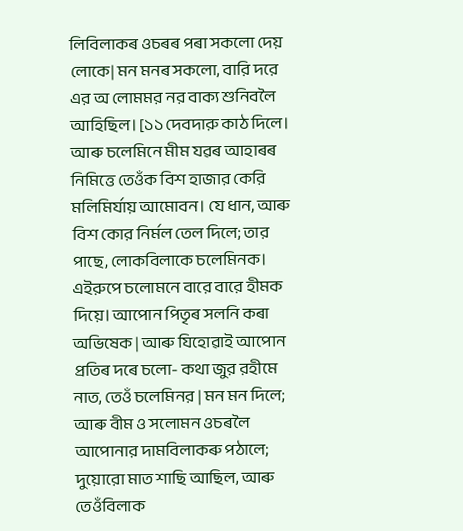লিবিলাকৰ ওচৰৰ পৰা সকলো দেয় লোকে| মন মনৰ সকলো, বারি দরে এর অ লোমমর নর বাক্য শুনিবলৈ আহিছিল। [১১ দেবদারু কাঠ দিলে। আৰু চলেমিনে মীম যৱৰ আহাৰৰ নিমিত্তে তেওঁক বিশ হাজার কেরি মলিমিৰ্যায় আমোবন। যে ধান, আৰু বিশ কোর নির্মল তেল দিলে; তার পাছে, লোকবিলাকে চলেমিনক। এইরুপে চলোমনে বারে বারে হীমক দিয়ে। আপোন পিতৃৰ সলনি কৰা অভিষেক | আৰু যিহোৱাই আপোন প্ৰতিৰ দৰে চলো- কথা জুর রহীমে নাত, তেওঁ চলেমিনর | মন মন দিলে; আৰু বীম ও সলোমন ওচৰলৈ আপোনার দামবিলাকৰু পঠালে; দুয়োরো মাত শাছি আছিল, আৰু তেওঁবিলাক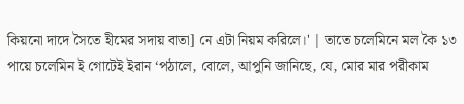কিয়নো দাদে সৈতে হীমের সদায় বাতা] নে এটা নিয়ম করিলে।' | তাতে চলেমিনে মল কৈ ১৩ পায়ে চলেমিন ই গোটেই ইরান ‘পঠালে, বোলে, আপুনি জানিছে, যে, মোর মার পরীকাম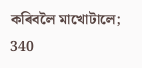কৰিবলৈ মাখোটালে; 340